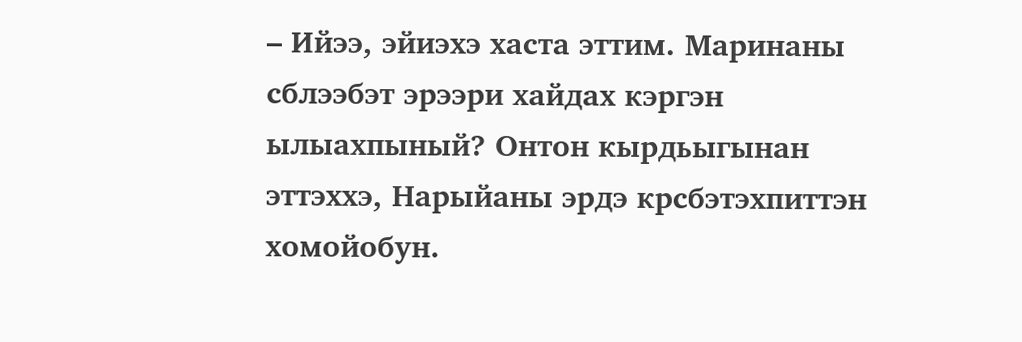– Ийээ, эйиэхэ хаста эттим. Маринаны сблээбэт эрээри хайдах кэргэн ылыахпыный? Онтон кырдьыгынан эттэххэ, Нарыйаны эрдэ крсбэтэхпиттэн хомойобун.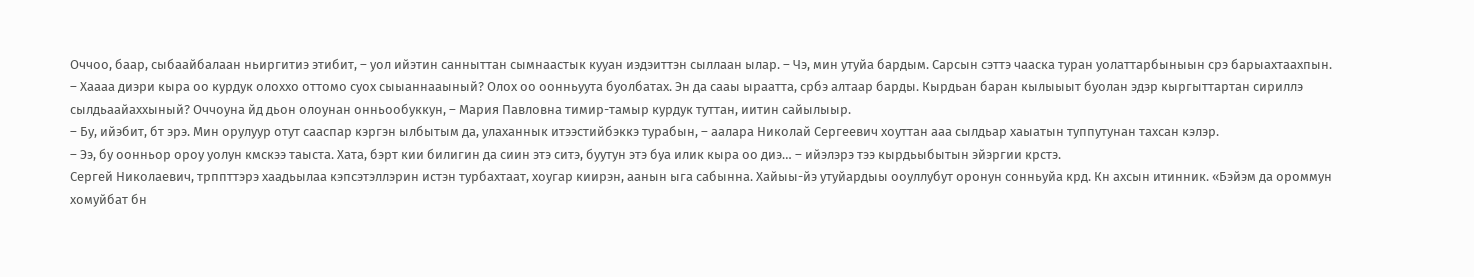Оччоо, баар, сыбаайбалаан ньиргитиэ этибит, – уол ийэтин санныттан сымнаастык кууан иэдэиттэн сыллаан ылар. – Чэ, мин утуйа бардым. Сарсын сэттэ чааска туран уолаттарбыныын срэ барыахтаахпын.
– Хаааа диэри кыра оо курдук олоххо оттомо суох сыыаннааыный? Олох оо оонньуута буолбатах. Эн да сааы ыраатта, србэ алтаар барды. Кырдьан баран кылыыыт буолан эдэр кыргыттартан сириллэ сылдьаайаххыный? Оччоуна йд дьон олоунан онньообуккун, – Мария Павловна тимир-тамыр курдук туттан, иитин сайылыыр.
– Бу, ийэбит, бт эрэ. Мин орулуур отут сааспар кэргэн ылбытым да, улаханнык итээстийбэккэ турабын, – аалара Николай Сергеевич хоуттан ааа сылдьар хаыатын туппутунан тахсан кэлэр.
– Ээ, бу оонньор ороу уолун кмскээ таыста. Хата, бэрт кии билигин да сиин этэ ситэ, буутун этэ буа илик кыра оо диэ… – ийэлэрэ тээ кырдьыбытын эйэргии крстэ.
Сергей Николаевич, трппттэрэ хаадьылаа кэпсэтэллэрин истэн турбахтаат, хоугар киирэн, аанын ыга сабынна. Хайыы-йэ утуйардыы ооуллубут оронун сонньуйа крд. Кн ахсын итинник. «Бэйэм да ороммун хомуйбат бн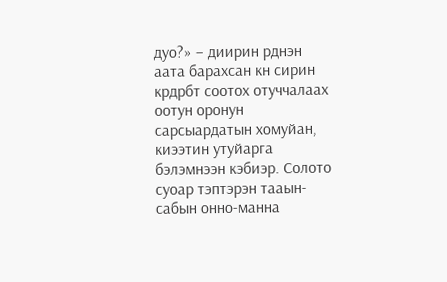дуо?» – диирин рднэн аата барахсан кн сирин крдрбт соотох отуччалаах оотун оронун сарсыардатын хомуйан, киээтин утуйарга бэлэмнээн кэбиэр. Солото суоар тэптэрэн тааын-сабын онно-манна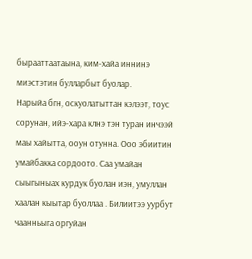бырааттаатаына, ким-хайа иннинэ миэстэтин булларбыт буолар.
Нарыйа бгн, оскуолатыттан кэлээт, тоус сорунан, ийэ-хара клнэ тэн туран инчээй маы хайытта, ооун отунна. Ооо эбиитин умайбакка сордоото. Саа умайан сыыгыныах курдук буолан иэн, умуллан хаалан кыытар буоллаа . Билиитээ уурбут чаанньыга оргуйан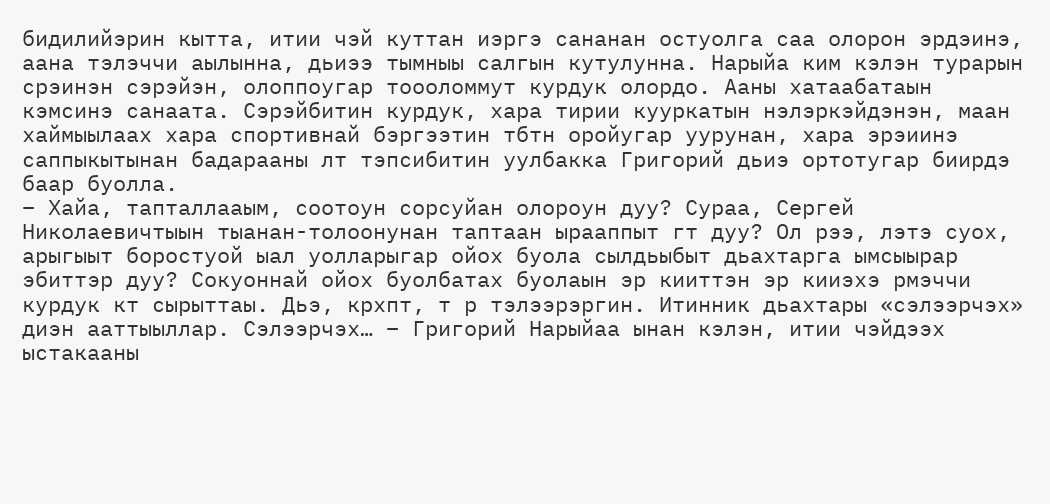бидилийэрин кытта, итии чэй куттан иэргэ сананан остуолга саа олорон эрдэинэ, аана тэлэччи аылынна, дьиээ тымныы салгын кутулунна. Нарыйа ким кэлэн турарын срэинэн сэрэйэн, олоппоугар тоооломмут курдук олордо. Ааны хатаабатаын кэмсинэ санаата. Сэрэйбитин курдук, хара тирии кууркатын нэлэркэйдэнэн, маан хаймыылаах хара спортивнай бэргээтин тбтн оройугар уурунан, хара эрэиинэ саппыкытынан бадарааны лт тэпсибитин уулбакка Григорий дьиэ ортотугар биирдэ баар буолла.
– Хайа, тапталлааым, соотоун сорсуйан олороун дуу? Сураа, Сергей Николаевичтыын тыанан-толоонунан таптаан ырааппыт гт дуу? Ол рээ, лэтэ суох, арыгыыт боростуой ыал уолларыгар ойох буола сылдьыбыт дьахтарга ымсыырар эбиттэр дуу? Сокуоннай ойох буолбатах буолаын эр кииттэн эр кииэхэ рмэччи курдук кт сырыттаы. Дьэ, крхпт, т р тэлээрэргин. Итинник дьахтары «сэлээрчэх» диэн ааттыыллар. Сэлээрчэх… – Григорий Нарыйаа ынан кэлэн, итии чэйдээх ыстакааны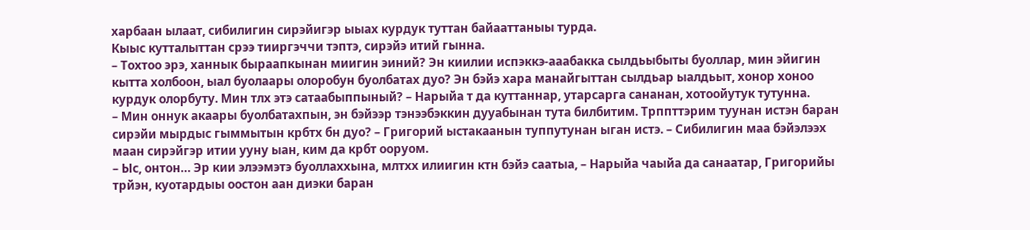харбаан ылаат, сибилигин сирэйигэр ыыах курдук туттан байааттаныы турда.
Кыыс кутталыттан срээ тииргэччи тэптэ, сирэйэ итий гынна.
– Тохтоо эрэ, ханнык быраапкынан миигин эиний? Эн киилии испэккэ-ааабакка сылдьыбыты буоллар, мин эйигин кытта холбоон, ыал буолаары олоробун буолбатах дуо? Эн бэйэ хара манайгыттан сылдьар ыалдьыт, хонор хоноо курдук олорбуту. Мин тлх этэ сатаабыппыный? – Нарыйа т да куттаннар, утарсарга сананан, хотоойутук тутунна.
– Мин оннук акаары буолбатахпын, эн бэйээр тэнээбэккин дууабынан тута билбитим. Трппттэрим туунан истэн баран сирэйи мырдыс гыммытын крбтх бн дуо? – Григорий ыстакаанын туппутунан ыган истэ. – Сибилигин маа бэйэлээх маан сирэйгэр итии ууну ыан, ким да крбт ооруом.
– Ыс, онтон… Эр кии элээмэтэ буоллаххына, млтхх илиигин ктн бэйэ саатыа, – Нарыйа чаыйа да санаатар, Григорийы трйэн, куотардыы оостон аан диэки баран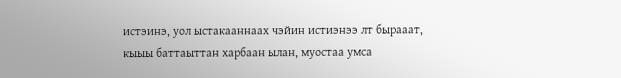истэинэ, уол ыстакааннаах чэйин истиэнээ лт бырааат, кыыы баттаыттан харбаан ылан, муостаа умса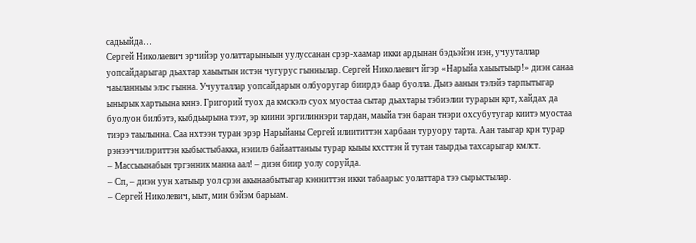садьыйда…
Сергей Николаевич эрчийэр уолаттарыныын уулуссанан срэр-хаамар икки ардынан бэдьэйэн иэн, учууталлар уопсайдарыгар дьахтар хаыытын истэн чугурус гыннылар. Сергей Николаевич йгэр «Нарыйа хаыытыыр!» диэн санаа чаыланныы элэс гынна. Учууталлар уопсайдарын олбуоругар биирдэ баар буолла. Дьиэ аанын тэлэйэ тарпытыгар ынырык хартыына кннэ. Григорий туох да кмскэлэ суох муостаа сытар дьахтары тэбиэлии турарын крт, хайдах да буолуон билбэтэ, кыбдьырына тээт, эр киини эргилиннэри тардан, маыйа тэн баран тнэри охсубутугар киитэ муостаа тиэрэ таылынна. Саа нхтээн туран эрэр Нарыйаны Сергей илиититтэн харбаан туруору тарта. Аан таыгар крн турар рэнээччилэриттэн кыбыстыбакка, нэиилэ байааттаныы турар кыыы кхсттэн й тутан таырдьа тахсарыгар кмлст.
– Массыынабын тргэнник манна аал! – диэн биир уолу соруйда.
– Сп, – диэн уун хатыыр уол срэн акынаабытыгар кэнниттэн икки табаарыс уолаттара тээ сырыстылар.
– Сергей Николевич, ыыт, мин бэйэм барыам.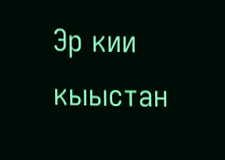Эр кии кыыстан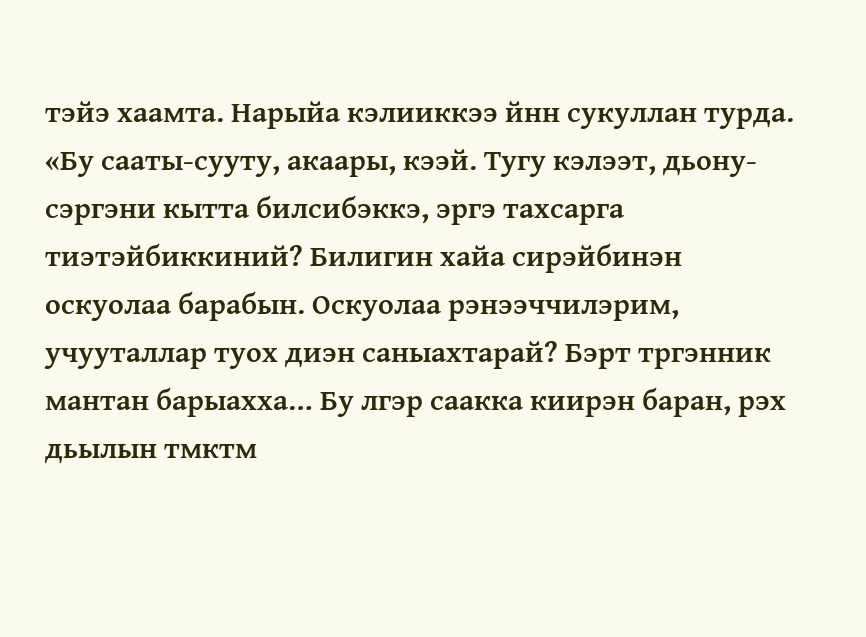тэйэ хаамта. Нарыйа кэлииккээ йнн сукуллан турда. «Бу сааты-сууту, акаары, кээй. Тугу кэлээт, дьону-сэргэни кытта билсибэккэ, эргэ тахсарга тиэтэйбиккиний? Билигин хайа сирэйбинэн оскуолаа барабын. Оскуолаа рэнээччилэрим, учууталлар туох диэн саныахтарай? Бэрт тргэнник мантан барыахха… Бу лгэр саакка киирэн баран, рэх дьылын тмктм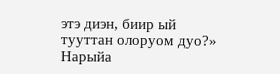этэ диэн, биир ый тууттан олоруом дуо?» Нарыйа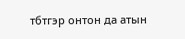тбтгэр онтон да атын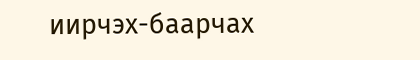иирчэх-баарчах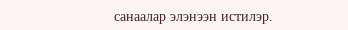санаалар элэнээн истилэр.